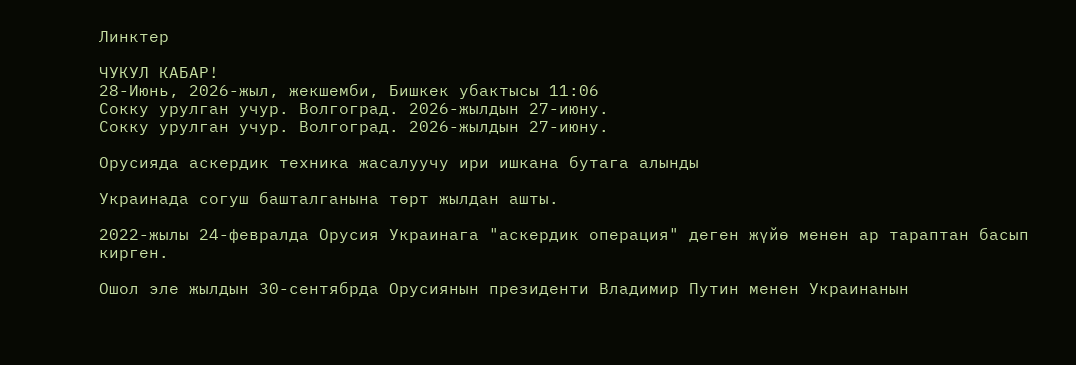Линктер

ЧУКУЛ КАБАР!
28-Июнь, 2026-жыл, жекшемби, Бишкек убактысы 11:06
Сокку урулган учур. Волгоград. 2026-жылдын 27-июну.
Сокку урулган учур. Волгоград. 2026-жылдын 27-июну.

Орусияда аскердик техника жасалуучу ири ишкана бутага алынды

Украинада согуш башталганына төрт жылдан ашты.

2022-жылы 24-февралда Орусия Украинага "аскердик операция" деген жүйө менен ар тараптан басып кирген.

Ошол эле жылдын 30-сентябрда Орусиянын президенти Владимир Путин менен Украинанын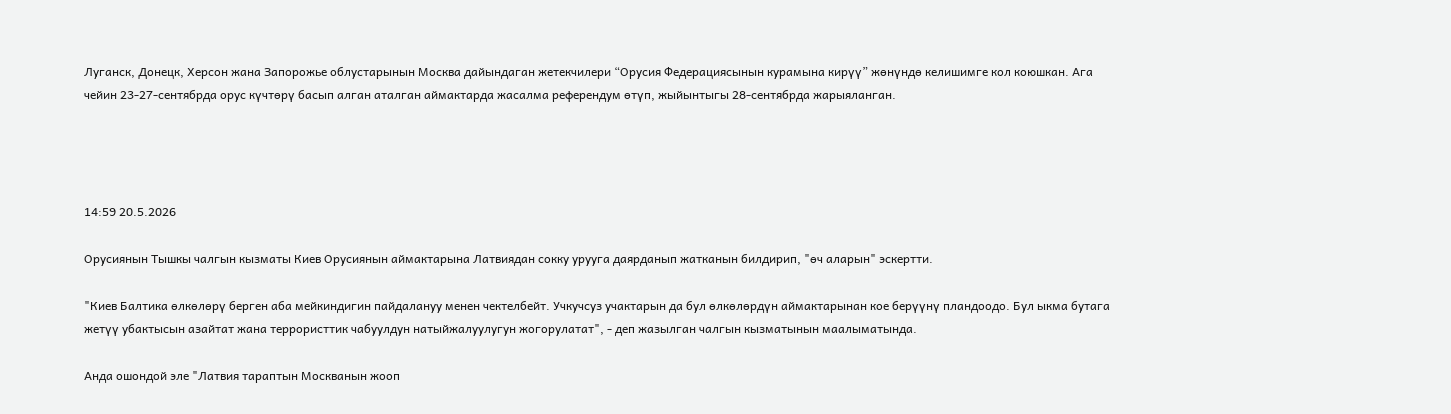Луганск, Донецк, Херсон жана Запорожье облустарынын Москва дайындаган жетекчилери “Орусия Федерациясынын курамына кирүү” жөнүндө келишимге кол коюшкан. Ага чейин 23-27-сентябрда орус күчтөрү басып алган аталган аймактарда жасалма референдум өтүп, жыйынтыгы 28-сентябрда жарыяланган.




14:59 20.5.2026

Орусиянын Тышкы чалгын кызматы Киев Орусиянын аймактарына Латвиядан сокку урууга даярданып жатканын билдирип, "өч аларын" эскертти.

"Киев Балтика өлкөлөрү берген аба мейкиндигин пайдалануу менен чектелбейт. Учкучсуз учактарын да бул өлкөлөрдүн аймактарынан кое берүүнү пландоодо. Бул ыкма бутага жетүү убактысын азайтат жана террористтик чабуулдун натыйжалуулугун жогорулатат", - деп жазылган чалгын кызматынын маалыматында.

Анда ошондой эле "Латвия тараптын Москванын жооп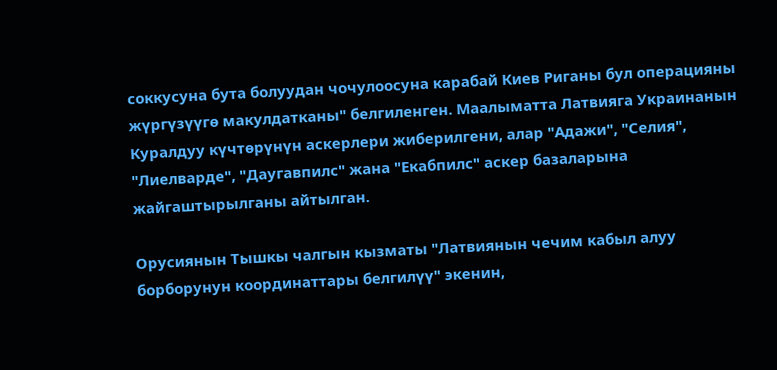соккусуна бута болуудан чочулоосуна карабай Киев Риганы бул операцияны жүргүзүүгө макулдатканы" белгиленген. Маалыматта Латвияга Украинанын Куралдуу күчтөрүнүн аскерлери жиберилгени, алар "Адажи", "Селия", "Лиелварде", "Даугавпилс" жана "Екабпилс" аскер базаларына жайгаштырылганы айтылган.

Орусиянын Тышкы чалгын кызматы "Латвиянын чечим кабыл алуу борборунун координаттары белгилүү" экенин,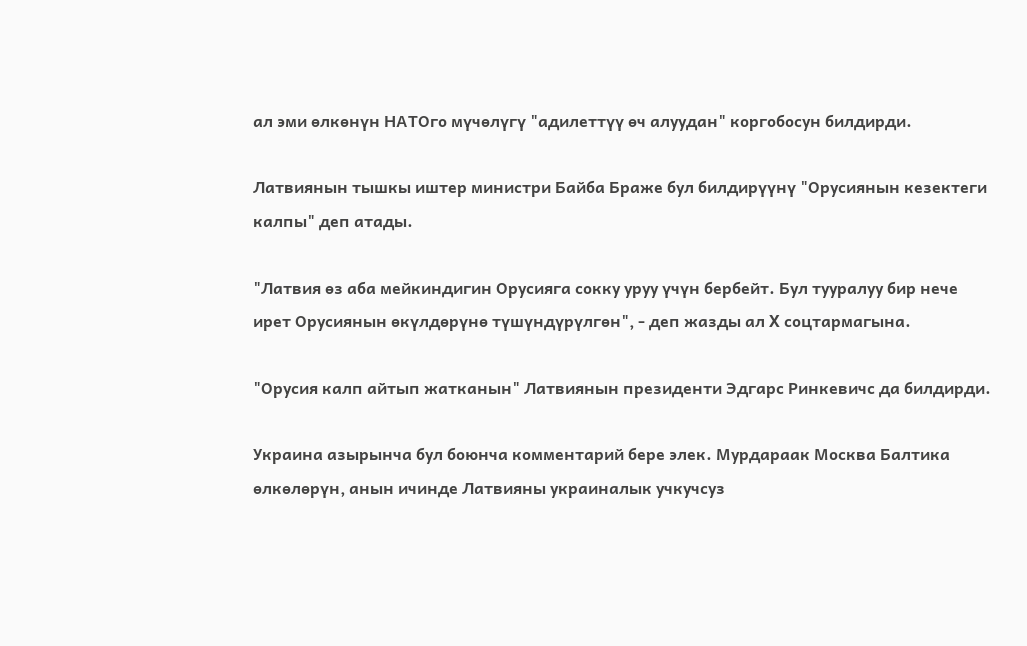ал эми өлкөнүн НАТОго мүчөлүгү "адилеттүү өч алуудан" коргобосун билдирди.

Латвиянын тышкы иштер министри Байба Браже бул билдирүүнү "Орусиянын кезектеги калпы" деп атады.

"Латвия өз аба мейкиндигин Орусияга сокку уруу үчүн бербейт. Бул тууралуу бир нече ирет Орусиянын өкүлдөрүнө түшүндүрүлгөн", - деп жазды ал X соцтармагына.

"Орусия калп айтып жатканын" Латвиянын президенти Эдгарс Ринкевичс да билдирди.

Украина азырынча бул боюнча комментарий бере элек. Мурдараак Москва Балтика өлкөлөрүн, анын ичинде Латвияны украиналык учкучсуз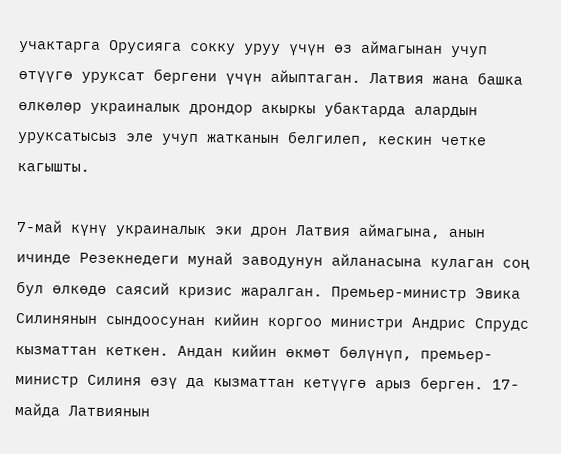учактарга Орусияга сокку уруу үчүн өз аймагынан учуп өтүүгө уруксат бергени үчүн айыптаган. Латвия жана башка өлкөлөр украиналык дрондор акыркы убактарда алардын уруксатысыз эле учуп жатканын белгилеп, кескин четке кагышты.

7-май күнү украиналык эки дрон Латвия аймагына, анын ичинде Резекнедеги мунай заводунун айланасына кулаган соң бул өлкөдө саясий кризис жаралган. Премьер-министр Эвика Силинянын сындоосунан кийин коргоо министри Андрис Спрудс кызматтан кеткен. Андан кийин өкмөт бөлүнүп, премьер-министр Силиня өзү да кызматтан кетүүгө арыз берген. 17-майда Латвиянын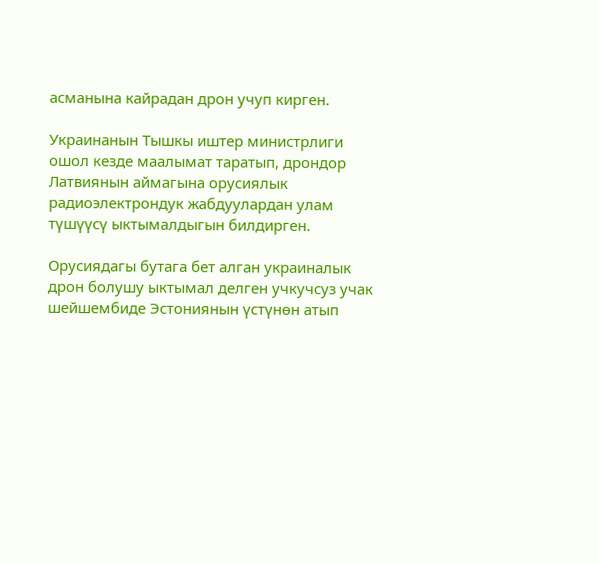асманына кайрадан дрон учуп кирген.

Украинанын Тышкы иштер министрлиги ошол кезде маалымат таратып, дрондор Латвиянын аймагына орусиялык радиоэлектрондук жабдуулардан улам түшүүсү ыктымалдыгын билдирген.

Орусиядагы бутага бет алган украиналык дрон болушу ыктымал делген учкучсуз учак шейшембиде Эстониянын үстүнөн атып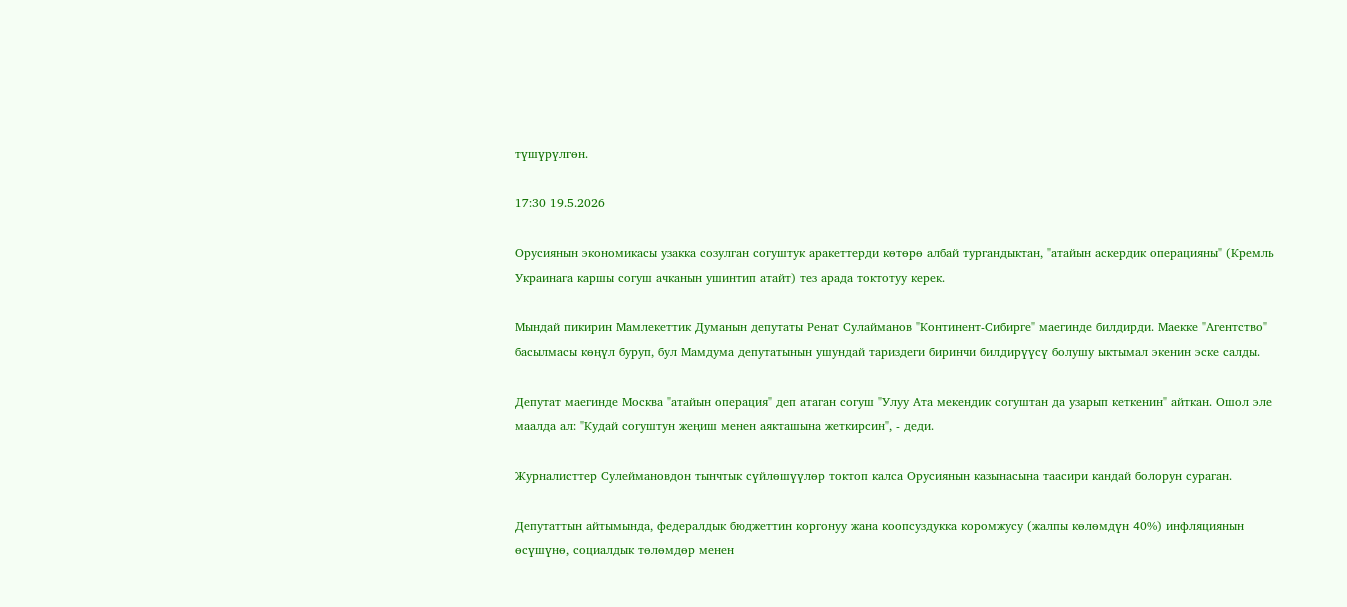түшүрүлгөн.

17:30 19.5.2026

Орусиянын экономикасы узакка созулган согуштук аракеттерди көтөрө албай тургандыктан, "атайын аскердик операцияны" (Кремль Украинага каршы согуш ачканын ушинтип атайт) тез арада токтотуу керек.

Мындай пикирин Мамлекеттик Думанын депутаты Ренат Сулайманов "Континент-Сибирге" маегинде билдирди. Маекке "Агентство" басылмасы көңүл буруп, бул Мамдума депутатынын ушундай тариздеги биринчи билдирүүсү болушу ыктымал экенин эске салды.

Депутат маегинде Москва "атайын операция" деп атаган согуш "Улуу Ата мекендик согуштан да узарып кеткенин" айткан. Ошол эле маалда ал: "Кудай согуштун жеңиш менен аякташына жеткирсин", - деди.

Журналисттер Сулеймановдон тынчтык сүйлөшүүлөр токтоп калса Орусиянын казынасына таасири кандай болорун сураган.

Депутаттын айтымында, федералдык бюджеттин коргонуу жана коопсуздукка коромжусу (жалпы көлөмдүн 40%) инфляциянын өсүшүнө, социалдык төлөмдөр менен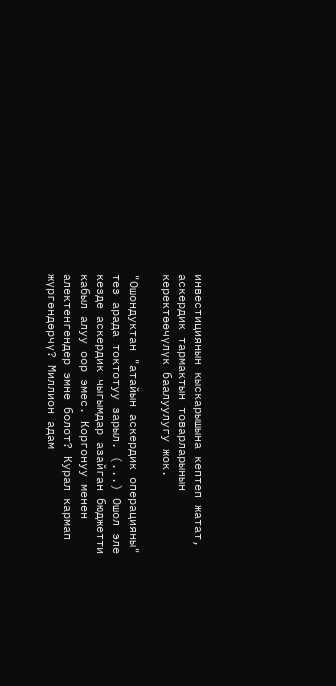инвестициянын кыскарышына кептеп жатат, аскердик тармактын товарларынын керектөөчүлүк баалуулугу жок.

"Ошондуктан "атайын аскердик операцияны" тез арада токтотуу зарыл. (...) Ошол эле кезде аскердик чыгымдар азайган бюджетти кабыл алуу оор эмес. Коргонуу менен алектенгендер эмне болот? Курал кармап жүргөндөрчү? Миллион адам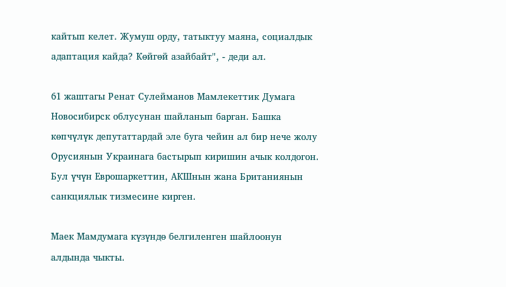кайтып келет. Жумуш орду, татыктуу маяна, социалдык адаптация кайда? Көйгөй азайбайт", - деди ал.

61 жаштагы Ренат Сулейманов Мамлекеттик Думага Новосибирск облусунан шайланып барган. Башка көпчүлүк депутаттардай эле буга чейин ал бир нече жолу Орусиянын Украинага бастырып киришин ачык колдогон. Бул үчүн Еврошаркеттин, АКШнын жана Британиянын санкциялык тизмесине кирген.

Маек Мамдумага күзүндө белгиленген шайлоонун алдында чыкты.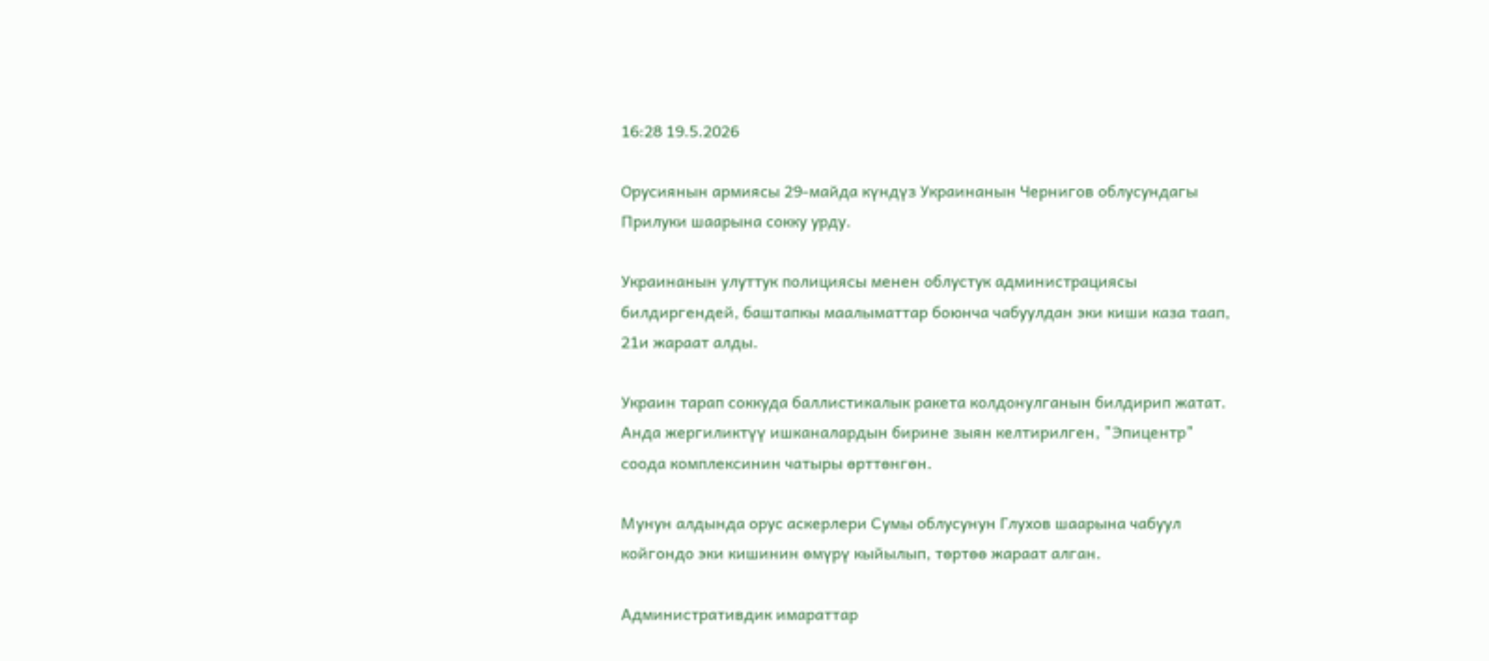16:28 19.5.2026

Орусиянын армиясы 29-майда күндүз Украинанын Чернигов облусундагы Прилуки шаарына сокку урду.

Украинанын улуттук полициясы менен облустук администрациясы билдиргендей, баштапкы маалыматтар боюнча чабуулдан эки киши каза таап, 21и жараат алды.

Украин тарап соккуда баллистикалык ракета колдонулганын билдирип жатат. Анда жергиликтүү ишканалардын бирине зыян келтирилген, "Эпицентр" соода комплексинин чатыры өрттөнгөн.

Мунун алдында орус аскерлери Сумы облусунун Глухов шаарына чабуул койгондо эки кишинин өмүрү кыйылып, төртөө жараат алган.

Административдик имараттар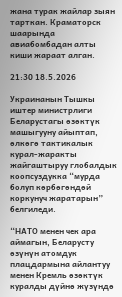жана турак жайлар зыян тарткан. Краматорск шаарында авиабомбадан алты киши жараат алган.

21:30 18.5.2026

Украинанын Тышкы иштер министрлиги Беларустагы өзөктүк машыгууну айыптап, өлкөгө тактикалык курал-жаракты жайгаштыруу глобалдык коопсуздукка “мурда болуп көрбөгөндөй коркунуч жаратарын” белгиледи.

“НАТО менен чек ара аймагын, Беларусту өзүнүн атомдук плацдармына айлантуу менен Кремль өзөктүк куралды дүйнө жүзүндө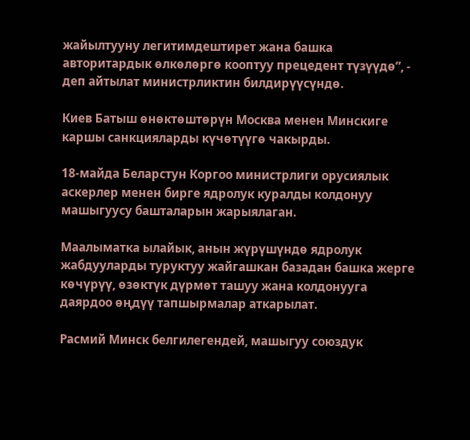жайылтууну легитимдештирет жана башка авторитардык өлкөлөргө кооптуу прецедент түзүүдө”, - деп айтылат министрликтин билдирүүсүндө.

Киев Батыш өнөктөштөрүн Москва менен Минскиге каршы санкцияларды күчөтүүгө чакырды.

18-майда Беларстун Коргоо министрлиги орусиялык аскерлер менен бирге ядролук куралды колдонуу машыгуусу башталарын жарыялаган.

Маалыматка ылайык, анын жүрүшүндө ядролук жабдууларды туруктуу жайгашкан базадан башка жерге көчүрүү, өзөктүк дүрмөт ташуу жана колдонууга даярдоо өңдүү тапшырмалар аткарылат.

Расмий Минск белгилегендей, машыгуу cоюздук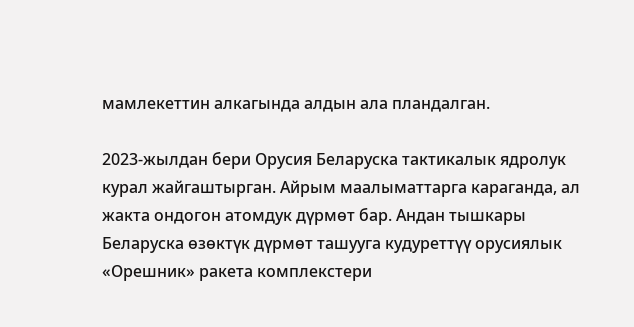мамлекеттин алкагында алдын ала пландалган.

2023-жылдан бери Орусия Беларуска тактикалык ядролук курал жайгаштырган. Айрым маалыматтарга караганда, ал жакта ондогон атомдук дүрмөт бар. Андан тышкары Беларуска өзөктүк дүрмөт ташууга кудуреттүү орусиялык «Орешник» ракета комплекстери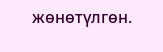жөнөтүлгөн.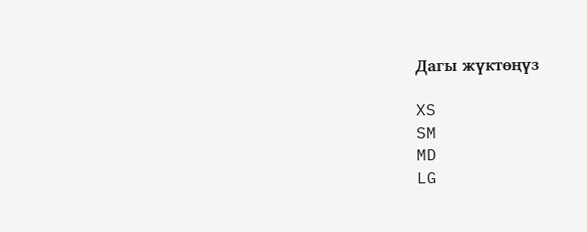Дагы жүктөңүз

XS
SM
MD
LG